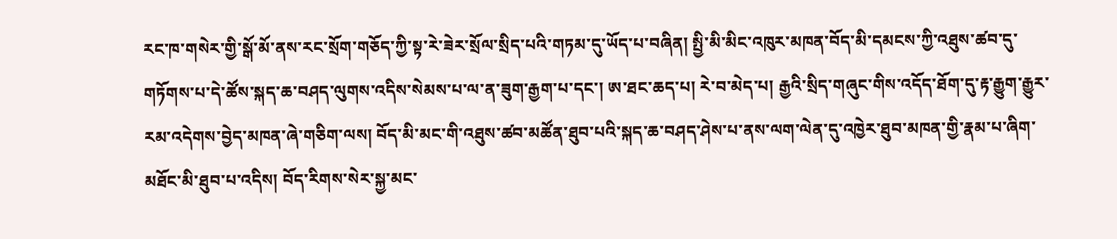རང་ཁ་གསེར་གྱི་སྒོ་མོ་ནས་རང་སྲོག་གཅོད་ཀྱི་སྟ་རེ་ཟེར་སྲོལ་སྲིད་པའི་གཏམ་དུ་ཡོད་པ་བཞིན། སྤྱི་མི་མིང་འཁུར་མཁན་བོད་མི་དམངས་ཀྱི་འཐུས་ཚབ་དུ་གཏོགས་པ་དེ་ཚོས་སྐད་ཆ་བཤད་ལུགས་འདིས་སེམས་པ་ལ་ན་ཟུག་རྒྱག་པ་དང་། ཨ་ཐང་ཆད་པ། རེ་བ་མེད་པ། རྒྱའི་སྲིད་གཞུང་གིས་འདོད་ཐོག་དུ་རྟ་རྒྱུག་རྒྱུར་རམ་འདེགས་བྱེད་མཁན་ཞེ་གཅིག་ལས། བོད་མི་མང་གི་འཐུས་ཚབ་མཚོན་ཐུབ་པའི་སྐད་ཆ་བཤད་ཤེས་པ་ནས་ལག་ལེན་དུ་འཁྱེར་ཐུབ་མཁན་གྱི་རྣམ་པ་ཞིག་མཐོང་མི་ཐུབ་པ་འདིས། བོད་རིགས་སེར་སྐྱ་མང་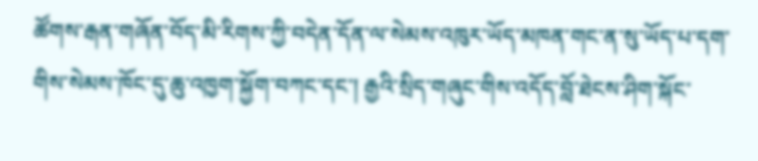ཚོགས་རྒན་གཞོན་བོད་མི་རིགས་ཀྱི་བདེན་དོན་ལ་སེམས་འཁུར་ཡོད་མཁན་གང་ན་སུ་ཡོད་པ་དག་གིས་སེམས་ཁོང་དུ་ཆུ་འཁྱག་སྐྱོག་བཀང་དང་། རྒྱའི་སྲིད་གཞུང་གིས་འདོད་བློ་ཐེངས་ཤིག་སྐོང་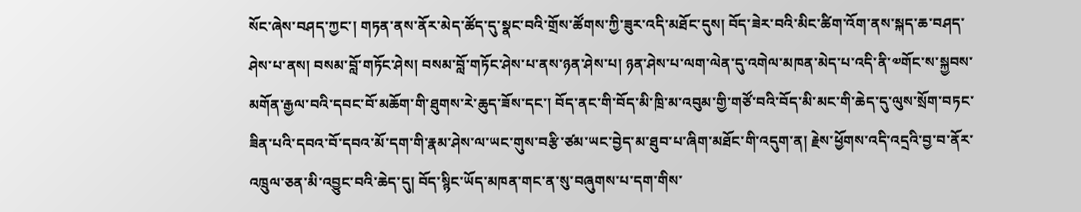སོང་ཞེས་བཤད་ཀྱང་། གཏན་ནས་ནོར་མེད་ཚོད་དུ་སྣང་བའི་གྲོས་ཚོགས་ཀྱི་ཟུར་འདི་མཐོང་དུས། བོད་ཟེར་བའི་མིང་ཚིག་འོག་ནས་སྐད་ཆ་བཤད་ཤེས་པ་ནས། བསམ་བློ་གཏོང་ཤེས། བསམ་བློ་གཏོང་ཤེས་པ་ནས་ཉན་ཤེས་པ། ཉན་ཤེས་པ་ལག་ལེན་དུ་འགེལ་མཁན་མེད་པ་འདི་ནི་༧གོང་ས་སྐྱབས་མགོན་རྒྱལ་བའི་དབང་བོ་མཆོག་གི་ཐུགས་རེ་ཆུད་ཟོས་དང་། བོད་ནང་གི་བོད་མི་ཁྲི་མ་འབུམ་གྱི་གཙོ་བའི་བོད་མི་མང་གི་ཆེད་དུ་ལུས་སྲོག་བཏང་ཟིན་པའི་དབའ་བོ་དབའ་མོ་དག་གི་རྣམ་ཤེས་ལ་ཡང་གུས་བརྩི་ཙམ་ཡང་བྱེད་མ་ཐུབ་པ་ཞིག་མཐོང་གི་འདུག་ན། རྗེས་ཕྱོགས་འདི་འདྲའི་བྱ་བ་ནོར་འཁྲུལ་ཅན་མི་འབྱུང་བའི་ཆེད་དུ། བོད་སྙིང་ཡོད་མཁན་གང་ན་སུ་བཞུགས་པ་དག་གིས་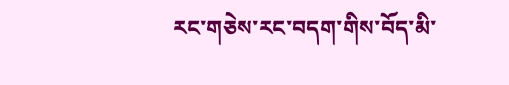རང་གཅེས་རང་བདག་གིས་བོད་མི་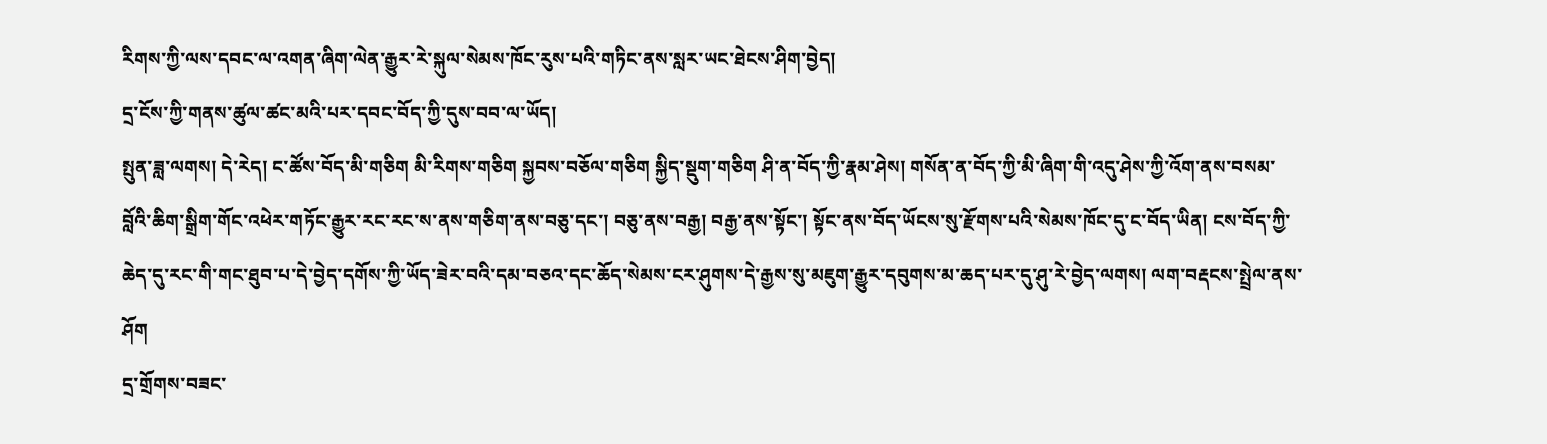རིགས་ཀྱི་ལས་དབང་ལ་འགན་ཞིག་ལེན་རྒྱུར་རེ་སྐུལ་སེམས་ཁོང་རུས་པའི་གཏིང་ནས་སླར་ཡང་ཐེངས་ཤིག་བྱེད།
དྲ་ངོས་ཀྱི་གནས་ཚུལ་ཚང་མའི་པར་དབང་བོད་ཀྱི་དུས་བབ་ལ་ཡོད།
སྤུན་ཟླ་ལགས། དེ་རེད། ང་ཚོས་བོད་མི་གཅིག མི་རིགས་གཅིག སྐྱབས་བཅོལ་གཅིག སྐྱིད་སྡུག་གཅིག ཤི་ན་བོད་ཀྱི་རྣམ་ཤེས། གསོན་ན་བོད་ཀྱི་མི་ཞིག་གི་འདུ་ཤེས་ཀྱི་འོག་ནས་བསམ་བློའི་ཆིག་སྒྲིག་གོང་འཕེར་གཏོང་རྒྱུར་རང་རང་ས་ནས་གཅིག་ནས་བཅུ་དང་། བཅུ་ནས་བརྒྱ། བརྒྱ་ནས་སྟོང་། སྟོང་ནས་བོད་ཡོངས་སུ་རྫོགས་པའི་སེམས་ཁོང་དུ་ང་བོད་ཡིན། ངས་བོད་ཀྱི་ཆེད་དུ་རང་གི་གང་ཐུབ་པ་དེ་བྱེད་དགོས་ཀྱི་ཡོད་ཟེར་བའི་དམ་བཅའ་དང་ཆོད་སེམས་ངར་ཤུགས་དེ་རྒྱས་སུ་མཇུག་རྒྱུར་དབུགས་མ་ཆད་པར་དུ་ཤུ་རེ་བྱེད་ལགས། ལག་བརྡངས་སྤྲེལ་ནས་ཤོག
དྲ་གྲོགས་བཟང་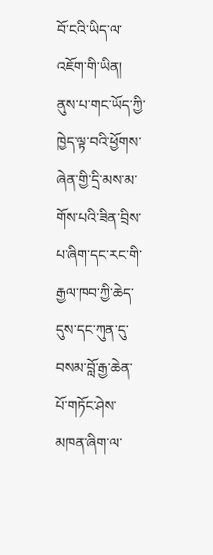བོ་ངའི་ཡིད་ལ་འཇོག་གི་ཡིན། ནུས་པ་གང་ཡོད་ཀྱི་ཁྱེད་ལྟ་བའི་ཕྱོགས་ཞེན་གྱི་དྲི་མས་མ་གོས་པའི་ཟིན་བྲིས་པ་ཞིག་དང་རང་གི་རྒྱལ་ཁབ་ཀྱི་ཆེད་དུས་དང་ཀུན་དུ་བསམ་བློ་རྒྱ་ཆེན་པོ་གཏོང་ཤེས་མཁན་ཞིག་ལ་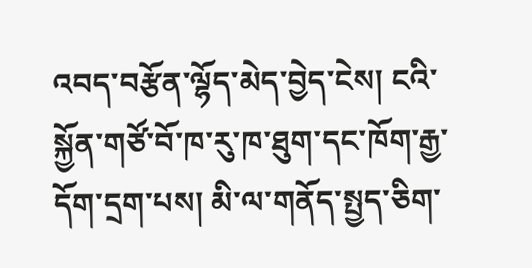འབད་བརྩོན་ལྷོད་མེད་བྱེད་ངེས། ངའི་སྐྱོན་གཙོ་བོ་ཁ་རུ་ཁ་ཐུག་དང་ཁོག་རྒྱ་དོག་དྲག་པས། མི་ལ་གནོད་སྤྱད་ཅིག་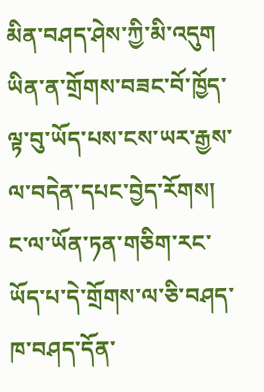མིན་བཤད་ཤེས་ཀྱི་མི་འདུག ཡིན་ན་གྲོགས་བཟང་བོ་ཁྱོད་ལྟ་བུ་ཡོད་པས་ངས་ཡར་རྒྱས་ལ་བདེན་དཔང་བྱེད་རོགས། ང་ལ་ཡོན་ཏན་གཅིག་རང་ཡོད་པ་དེ་གྲོགས་ལ་ཅི་བཤད་ཁ་བཤད་དོན་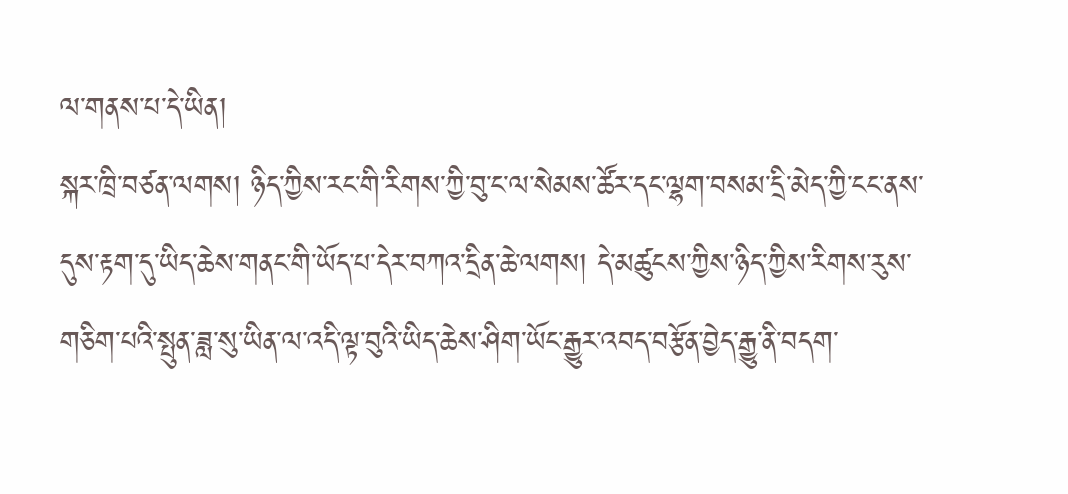ལ་གནས་པ་དེ་ཡིན།
སྐར་ཁྲི་བཙན་ལགས། ཉིད་ཀྱིས་རང་གི་རིགས་ཀྱི་བུ་ང་ལ་སེམས་ཚོར་དང་ལྷག་བསམ་དྲི་མེད་ཀྱི་ངང་ནས་དུས་རྟག་དུ་ཡིད་ཆེས་གནང་གི་ཡོད་པ་དེར་བཀའ་དྲིན་ཆེ་ལགས། དེ་མཚུངས་ཀྱིས་ཉིད་ཀྱིས་རིགས་རུས་གཅིག་པའི་སྤུན་ཟླ་སུ་ཡིན་ལ་འདི་ལྟ་བུའི་ཡིད་ཆེས་ཤིག་ཡོང་རྒྱུར་འབད་བརྩོན་བྱེད་རྒྱུ་ནི་བདག་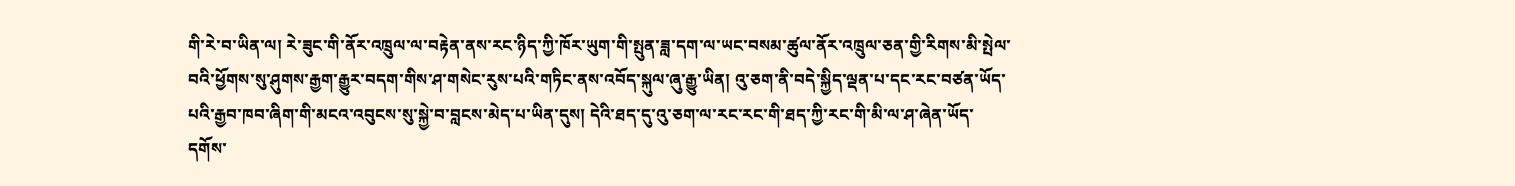གི་རེ་བ་ཡིན་ལ། རེ་ཟུང་གི་ནོར་འཁྲུལ་ལ་བརྟེན་ནས་རང་ཉིད་ཀྱི་ཁོར་ཡུག་གི་སྤུན་ཟླ་དག་ལ་ཡང་བསམ་ཚུལ་ནོར་འཁྲུལ་ཅན་གྱི་རིགས་མི་སྤེལ་བའི་ཕྱོགས་སུ་ཤུགས་རྒྱག་རྒྱུར་བདག་གིས་ཤ་གསེང་རུས་པའི་གཏིང་ནས་འབོད་སྐུལ་ཞུ་རྒྱུ་ཡིན། འུ་ཅག་ནི་བདེ་སྐྱིད་ལྡན་པ་དང་རང་བཙན་ཡོད་པའི་རྒྱབ་ཁབ་ཞིག་གི་མངའ་འབུངས་སུ་སྐྱེ་བ་བླངས་མེད་པ་ཡིན་དུས། དེའི་ཐད་དུ་འུ་ཅག་ལ་རང་རང་གི་ཐད་ཀྱི་རང་གི་མི་ལ་ཤ་ཞེན་ཡོད་དགོས་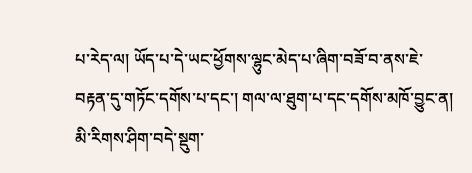པ་རེད་ལ། ཡོད་པ་དེ་ཡང་ཕྱོགས་ལྷུང་མེད་པ་ཞིག་བཟོ་བ་ནས་ཇེ་བརྟན་དུ་གཏོང་དགོས་པ་དང་། གལ་ལ་ཐུག་པ་དང་དགོས་མཁོ་བྱུང་ན། མི་རིགས་ཤིག་བདེ་སྡུག་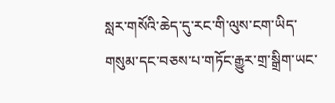སླར་གསོའི་ཆེད་དུ་རང་གི་ལུས་ངག་ཡིད་གསུམ་དང་བཅས་པ་གཏོང་རྒྱུར་གྲ་སྒྲིག་ཡང་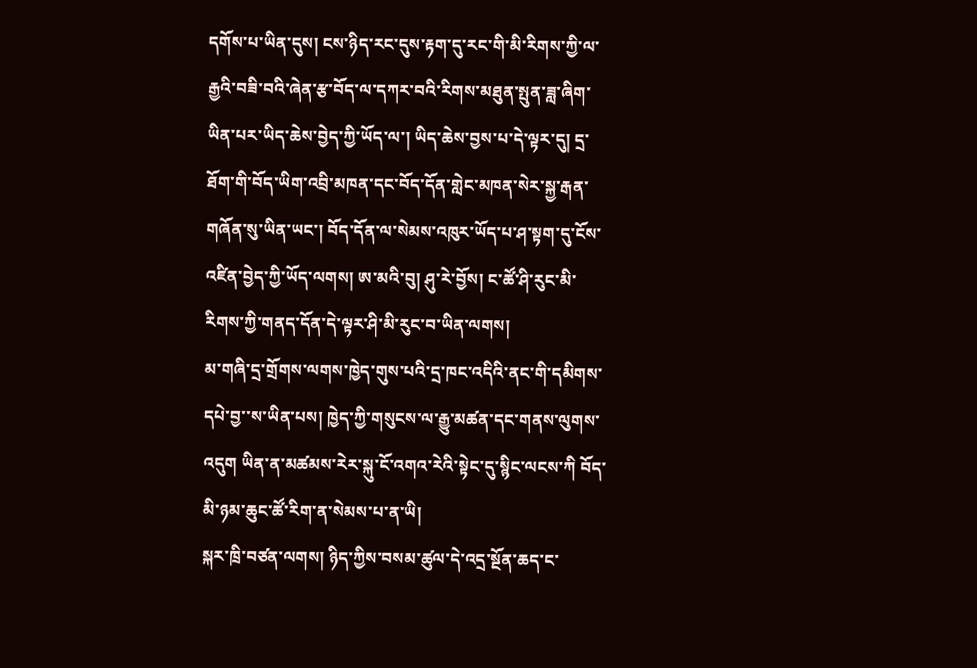དགོས་པ་ཡིན་དུས། ངས་ཉིད་རང་དུས་རྟག་དུ་རང་གི་མི་རིགས་ཀྱི་ལ་རྒྱའི་བཟི་བའི་ཞེན་རྩ་བོད་ལ་དཀར་བའི་རིགས་མཐུན་སྤུན་ཟླ་ཞིག་ཡིན་པར་ཡིད་ཆེས་བྱེད་ཀྱི་ཡོད་ལ་། ཡིད་ཆེས་བྱས་པ་དེ་ལྟར་དུ། དྲ་ཐོག་གི་བོད་ཡིག་འབྲི་མཁན་དང་བོད་དོན་གླེང་མཁན་སེར་སྐྱ་རྒན་གཞོན་སུ་ཡིན་ཡང་། བོད་དོན་ལ་སེམས་འཁུར་ཡོད་པ་ཤ་སྟག་དུ་ངོས་འཛིན་བྱེད་ཀྱི་ཡོད་ལགས། ཨ་མའི་བུ། ཤུ་རེ་བྱོས། ང་ཚོ་ཤི་རུང་མི་རིགས་ཀྱི་གནད་དོན་དེ་ལྟར་ཤི་མི་རུང་བ་ཡིན་ལགས།
མ་གཞི་དྲ་གྲོགས་ལགས་ཁྱེད་གུས་པའི་དྲ་ཁང་འདིའི་ནང་གི་དམིགས་དཔེ་བྱ་་ས་ཡིན་པས། ཁྱེད་ཀྱི་གསུངས་ལ་རྒྱུ་མཚན་དང་གནས་ལུགས་འདུག ཡིན་ན་མཚམས་རེར་སྐུ་ངོ་འགའ་རེའི་སྟེང་དུ་སྙིང་ལངས་ཀི བོད་མི་ཉམ་ཆུང་ཚོ་རིག་ན་སེམས་པ་ན་ཡི།
སྐར་ཁྲི་བཙན་ལགས། ཉིད་ཀྱིས་བསམ་ཚུལ་དེ་འདྲ་སྔོན་ཆད་ང་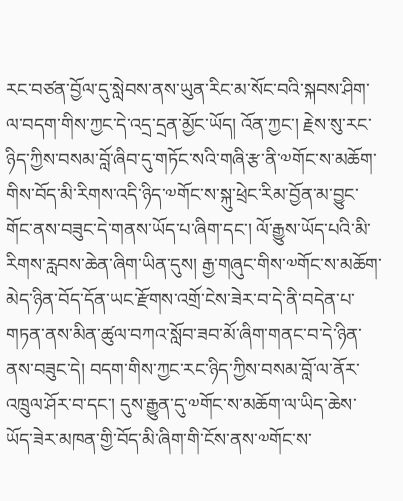རང་བཙན་བྱོལ་དུ་སླེབས་ནས་ཡུན་རིང་མ་སོང་བའི་སྐབས་ཤིག་ལ་བདག་གིས་ཀྱང་དེ་འདྲ་དྲན་མྱོང་ཡོད། འོན་ཀྱང་། རྗེས་སུ་རང་ཉིད་ཀྱིས་བསམ་བློ་ཞིབ་དུ་གཏོང་སའི་གཞི་རྩ་ནི་༧གོང་ས་མཆོག་གིས་བོད་མི་རིགས་འདི་ཉིད་༧གོང་ས་སྐུ་ཕྲེང་རིམ་བྱོན་མ་བྱུང་གོང་ནས་བཟུང་དེ་གནས་ཡོད་པ་ཞིག་དང་། ལོ་རྒྱུས་ཡོད་པའི་མི་རིགས་རླབས་ཆེན་ཞིག་ཡིན་དུས། རྒྱ་གཞུང་གིས་༧གོང་ས་མཆོག་མེད་ཉིན་བོད་དོན་ཡང་རྫོགས་འགྲོ་ངེས་ཟེར་བ་དེ་ནི་བདེན་པ་གཏན་ནས་མིན་ཚུལ་བཀའ་སློབ་ཟབ་མོ་ཞིག་གནང་བ་དེ་ཉིན་ནས་བཟུང་དེ། བདག་གིས་ཀྱང་རང་ཉིད་ཀྱིས་བསམ་བློ་ལ་ནོར་འཁྲུལ་ཤོར་བ་དང་། དུས་རྒྱུན་དུ་༧གོང་ས་མཆོག་ལ་ཡིད་ཆེས་ཡོད་ཟེར་མཁན་གྱི་བོད་མི་ཞིག་གི་ངོས་ནས་༧གོང་ས་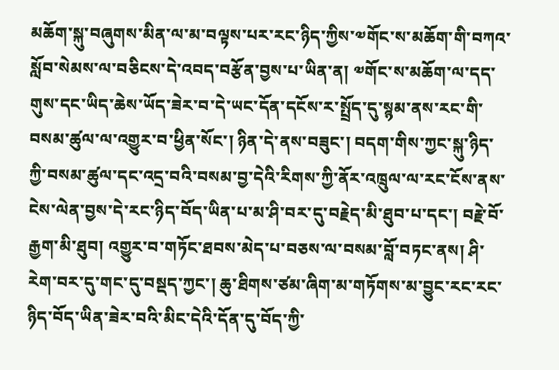མཆོག་སྐུ་བཞུགས་མིན་ལ་མ་བལྟས་པར་རང་ཉིད་ཀྱིས་༧གོང་ས་མཆོག་གི་བཀའ་སློབ་སེམས་ལ་བཅིངས་དེ་འབད་བརྩོན་བྱས་པ་ཡིན་ན། ༧གོང་ས་མཆོག་ལ་དད་གུས་དང་ཡིད་ཆེས་ཡོད་ཟེར་བ་དེ་ཡང་དོན་དངོས་ར་སྤྲོད་དུ་སྙམ་ནས་རང་གི་བསམ་ཚུལ་ལ་འགྱུར་བ་ཕྱིན་སོང་། ཉིན་དེ་ནས་བཟུང་། བདག་གིས་ཀྱང་སྐུ་ཉིད་ཀྱི་བསམ་ཚུལ་དང་འདྲ་བའི་བསམ་བྱ་དེའི་རིགས་ཀྱི་ནོར་འཁྲུལ་ལ་རང་ངོས་ནས་ངེས་ལེན་བྱས་དེ་རང་ཉིད་བོད་ཡིན་པ་མ་ཤི་བར་དུ་བརྗེད་མི་ཐུབ་པ་དང་། བརྗེ་བོ་རྒྱག་མི་ཐུབ། འགྱུར་བ་གཏོང་ཐབས་མེད་པ་བཅས་ལ་བསམ་བློ་བཏང་ནས། ཤི་རེག་བར་དུ་གང་དུ་བསྡད་ཀྱང་། ཆུ་ཐིགས་ཙམ་ཞིག་མ་གཏོགས་མ་བྱུང་རང་རང་ཉིད་བོད་ཡིན་ཟེར་བའི་མིང་དེའི་དོན་དུ་བོད་ཀྱི་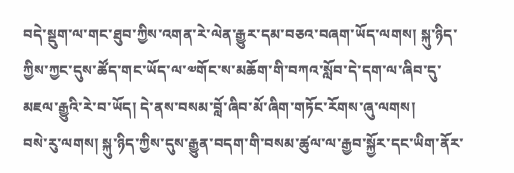བདེ་སྡུག་ལ་གང་ཐུབ་ཀྱིས་འགན་རེ་ལེན་རྒྱུར་དམ་བཅའ་བཞག་ཡོད་ལགས། སྐུ་ཉིད་ཀྱིས་ཀྱང་དུས་ཚོད་གང་ཡོད་ལ་༧གོང་ས་མཆོག་གི་བཀའ་སློབ་དེ་དག་ལ་ཞིབ་དུ་མཇལ་རྒྱུའི་རེ་བ་ཡོད། དེ་ནས་བསམ་བློ་ཞིབ་མོ་ཞིག་གཏོང་རོགས་ཞུ་ལགས།
བསེ་རུ་ལགས། སྐུ་ཉིད་ཀྱིས་དུས་རྒྱུན་བདག་གི་བསམ་ཚུལ་ལ་རྒྱབ་སྐྱོར་དང་ཡིག་ནོར་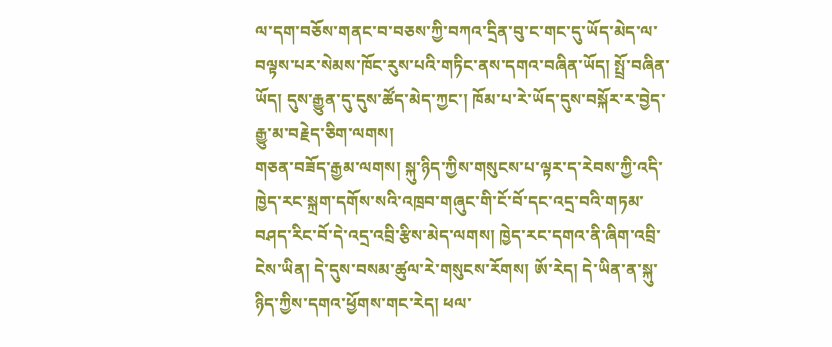ལ་དག་བཅོས་གནང་བ་བཅས་ཀྱི་བཀའ་དྲིན་བུ་ང་གང་དུ་ཡོད་མེད་ལ་བལྟས་པར་སེམས་ཁོང་རུས་པའི་གཏིང་ནས་དགའ་བཞིན་ཡོད། སྤྲོ་བཞིན་ཡོད། དུས་རྒྱུན་དུ་དུས་ཚོད་མེད་ཀྱང་། ཁོམ་པ་རེ་ཡོད་དུས་བསྐོར་ར་བྱེད་རྒྱུ་མ་བརྗེད་ཅིག་ལགས།
གཅན་བཟོད་རྒྱམ་ལགས། སྐུ་ཉིད་ཀྱིས་གསུངས་པ་ལྟར་ད་རེབས་ཀྱི་འདི་ཁྱེད་རང་སྐྲག་དགོས་སའི་འཁྲབ་གཞུང་གི་ངོ་བོ་དང་འདྲ་བའི་གཏམ་བཤད་རིང་བོ་དེ་འདྲ་འབྲི་རྩིས་མེད་ལགས། ཁྱེད་རང་དགའ་ནི་ཞིག་འབྲི་ངེས་ཡིན། དེ་དུས་བསམ་ཚུལ་རེ་གསུངས་རོགས། ཨོ་རེད། དེ་ཡིན་ན་སྐུ་ཉིད་ཀྱིས་དགའ་ཕྱོགས་གང་རེད། ཕལ་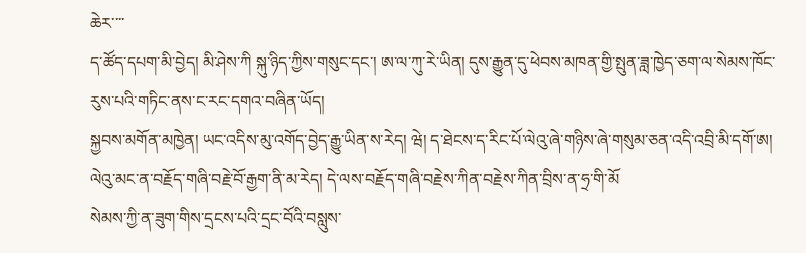ཆེར་་་་
ད་ཚོད་དཔག་མི་བྱེད། མི་ཤེས་ཀི སྐུ་ཉིད་ཀྱིས་གསུང་དང་། ཨ་ལ་ཀུ་རེ་ཡིན། དུས་རྒྱུན་དུ་ཕེབས་མཁན་གྱི་སྤུན་ཟླ་ཁྱེད་ཅག་ལ་སེམས་ཁོང་རུས་པའི་གཏིང་ནས་ང་རང་དགའ་བཞིན་ཡོད།
སྐྱབས་མགོན་མཁྱེན། ཡང་འདིས་མུ་འགོད་བྱེད་རྒྱུ་ཡིན་ས་རེད། ཝེ། ད་ཐེངས་ད་རིང་པོ་ལེའུ་ཞེ་གཉིས་ཞེ་གསུམ་ཅན་འདི་འབྲི་མི་དགོ་ཨ། ལེའུ་མང་ན་བརྗོད་གཞི་བརྗེ་བོ་རྒྱག་ནི་མ་རེད། དེ་ལས་བརྗོད་གཞི་བརྗེས་ཀིན་བརྗེས་ཀིན་བྲིས་ན་ཧྲ་གི་མོ
སེམས་ཀྱི་ན་ཟུག་གིས་དྲངས་པའི་དྲང་བོའི་བསླུས་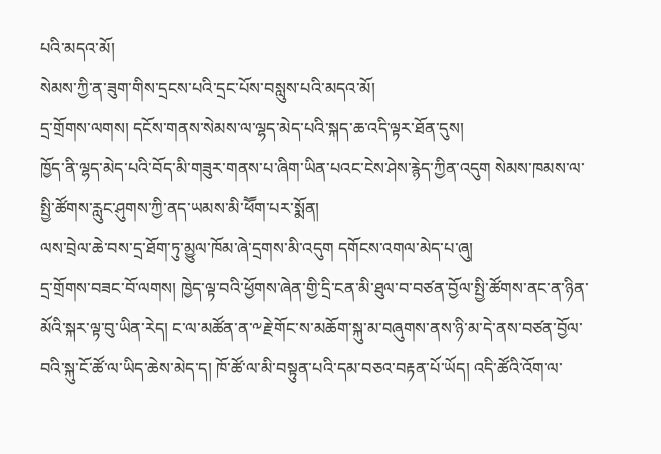པའི་མདའ་མོ།
སེམས་ཀྱི་ན་ཟུག་གིས་དྲངས་པའི་དྲང་པོས་བསླུས་པའི་མདའ་མོ།
དྲ་གྲོགས་ལགས། དངོས་གནས་སེམས་ལ་ལྷད་མེད་པའི་སྐད་ཆ་འདི་ལྟར་ཐོན་དུས།
ཁྱོད་ནི་ལྷད་མེད་པའི་བོད་མི་གཟུར་གནས་པ་ཞིག་ཡིན་པའང་ངེས་ཤེས་རྙེད་ཀྱིན་འདུག སེམས་ཁམས་ལ་སྤྱི་ཚོགས་རླུང་ཤུགས་ཀྱི་ནད་ཡམས་མི་ཕཽག་པར་སྨོན།
ལས་བྲེལ་ཆེ་བས་དྲ་ཐོག་ཏུ་མྱུལ་ཁོམ་ཞེ་དྲགས་མི་འདུག དགོངས་འགལ་མེད་པ་ཞུ།
དྲ་གྲོགས་བཟང་བོ་ལགས། ཁྱེད་ལྟ་བའི་ཕྱོགས་ཞེན་གྱི་དྲི་ངན་མི་ཐུལ་བ་བཙན་བྱོལ་སྤྱི་ཚོགས་ནང་ན་ཉིན་མོའི་སྐར་ལྟ་བུ་ཡིན་རེད། ང་ལ་མཚོན་ན་༸རྗེ་གོང་ས་མཆོག་སྐུ་མ་བཞུགས་ནས་ཉི་མ་དེ་ནས་བཙན་བྱོལ་བའི་སྐུ་ངོ་ཚོ་ལ་ཡིད་ཆེས་མེད་ད། ཁོ་ཚོ་ལ་མི་བསྟུན་པའི་དམ་བཅའ་བརྟན་པོ་ཡོད། འདི་ཚོའི་འོག་ལ་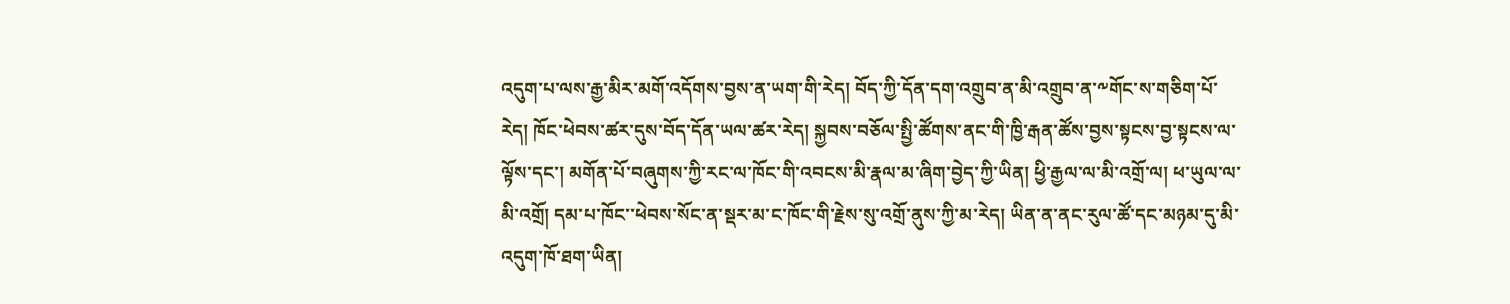འདུག་པ་ལས་རྒྱ་མིར་མགོ་འདོགས་བྱས་ན་ཡག་གི་རེད། བོད་ཀྱི་དོན་དག་འགྲུབ་ན་མི་འགྲུབ་ན་༸གོང་ས་གཅིག་པོ་རེད། ཁོང་ཕེབས་ཚར་དུས་བོད་དོན་ཡལ་ཚར་རེད། སྐྱབས་བཅོལ་སྤྱི་ཚོགས་ནང་གི་ཁྱི་རྒན་ཚོས་བྱས་སྟངས་བྱ་སྟངས་ལ་ལྟོས་དང་། མགོན་པོ་བཞུགས་ཀྱི་རང་ལ་ཁོང་གི་འབངས་མི་རྣལ་མ་ཞིག་བྱེད་ཀྱི་ཡིན། ཕྱི་རྒྱལ་ལ་མི་འགྲོ་ལ། ཕ་ཡུལ་ལ་མི་འགྲོ། དམ་པ་ཁོང་་ཕེབས་སོང་ན་སྡར་མ་ང་ཁོང་གི་རྗེས་སུ་འགྲོ་ནུས་ཀྱི་མ་རེད། ཡིན་ན་ནང་རུལ་ཚོ་དང་མཉམ་དུ་མི་འདུག་ཁོ་ཐག་ཡིན།